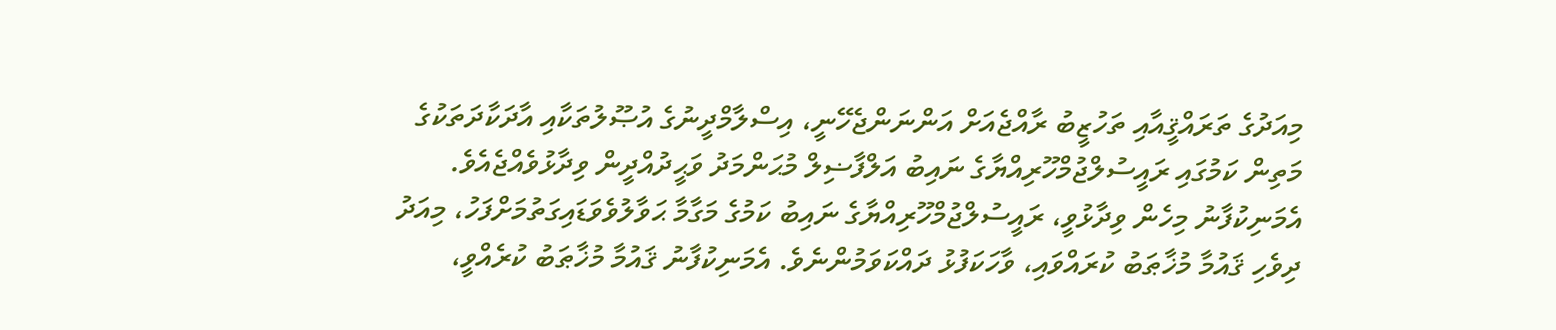މިއަދުގެ ތަރައްޤީއާއި ތަހުޒީބު ރާއްޖެއަށް އަންނަންޖެހޭނީ، އިސްލާމްދީނުގެ އުޞޫލުތަކާއި އާދަކާދަތަކުގެ މަތިން ކަމުގައި ރައީސުލްޖުމްހޫރިއްޔާގެ ނައިބު އަލްފާޟިލް މުޙަންމަދު ވަޙީދުއްދީން ވިދާޅުވެއްޖެއެވެ. އެމަނިކުފާނު މިހެން ވިދާޅުވީ، ރައީސުލްޖުމްހޫރިއްޔާގެ ނައިބު ކަމުގެ މަގާމާ ޙަވާލުވެވަޑައިގަތުމަށްފަހު، މިއަދު ދިވެހި ޤައުމާ މުޚާޠަބު ކުރައްވައި، ވާހަކަފުޅު ދައްކަވަމުންނެވެ. އެމަނިކުފާނު ޤައުމާ މުޚާޠަބު ކުރެއްވީ،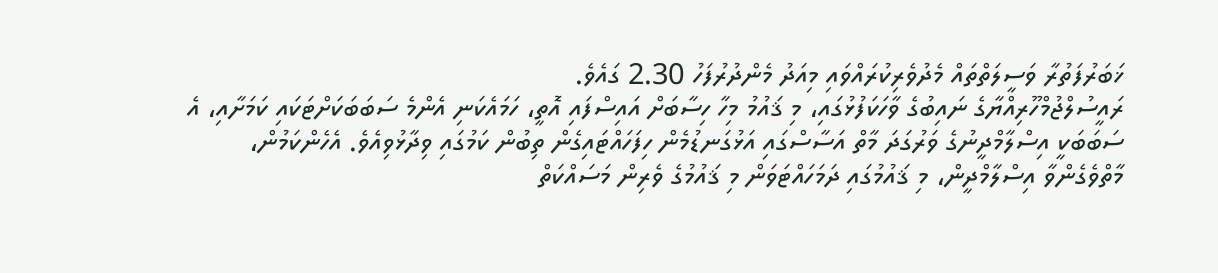ޚަބަރުފަތުރާ ވަސީލަތްތައް މެދުވެރިކުރައްވައި މިއަދު މެންދުރުފަހު 2.30 ގައެވެ.
ރައީސުލްޖުމްހޫރިއްޔާގެ ނައިބުގެ ވާހަކަފުޅުގައި، މި ޤައުމު މިހާ ހިސާބަށް އައިސްފައި އޮތީ، ހަމައެކަނި އެންމެ ސަބަބަކަށްޓަކައި ކަމަށާއި، އެ ސަބަބަކީ އިސްލާމްދީނުގެ ވަރުގަދަ މާތް އަސާސްގައި އަޅުގަނޑުމެން ހިފަހައްޓައިގެން ތިބުން ކަމުގައި ވިދާޅުވިއެވެ. އެހެންކަމުން، މާތްވެގެންވާ އިސްލާމްދީން، މި ޤައުމުގައި ދަމަހައްޓަވަން މި ޤައުމުގެ ވެރިން މަސައްކަތް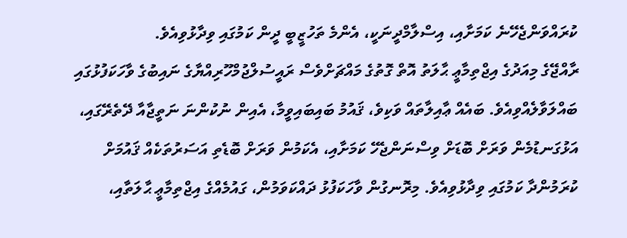ކުރައްވަންޖެހޭނެ ކަމަށާއި، އިސްލާމްދީނަކީ، އެންމެ ތަހުޒީބީ ދީން ކަމުގައި ވިދާޅުވިއެވެ.
ރާއްޖޭގެ މިއަދުގެ އިޖްތިމާޢީ ޙާލަތު އޮތް ގޮތުގެ މައްޗަށްވެސް ރައީސުލްޖުމްހޫރިއްޔާގެ ނައިބުގެ ވާހަކަފުޅުގައި ބައްލަވާލެއްވިއެވެ. ބައެއް ޢާއިލާތައް ވަކިވެ، ޤައުމު ބައިބައިވީމާ، އެއިން ނުކުންނަ ނަތީޖާއާ ދޭތެރޭގައި، އަޅުގަނޑުމެން ވަރަށް ބޮޑަށް ވިސްނަންޖެހޭ ކަމަށާއި، އެކަމުން ވަރަށް ބޮޑެތި އަސަރުތަކެއް ޤައުމަށް ކުރަމުންދާ ކަމުގައި ވިދާޅުވިއެވެ. މިރޮނގުން ވާހަކަފުޅު ދައްކަވަމުން، ގައުމެއްގެ އިޖްތިމާޢީ ޙާލަތާއި،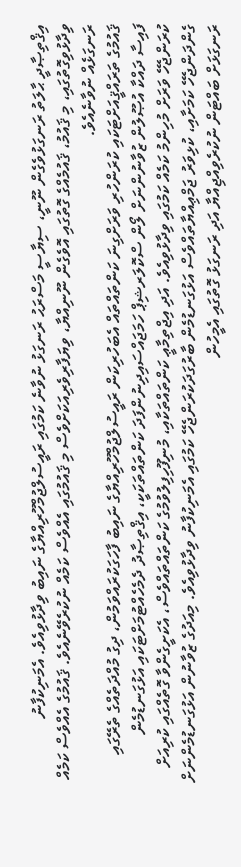އިޤްތިޞާދީ ޙާލަތު ރަނގަޅުވެގެން ނޫނީ، ސިޔާސީ މަސްރަޙު ރަނގަޅު ނުވާނެ ކަމުގައި ރައީސުލްޖުމްހޫރިއްޔާގެ ނައިބު ވިދާޅުވިއެވެ. އެމަނިކުފާނު ވިދާޅުވިގޮތުގައި، މި ޤައުމު، ޤައުމެއްގެ ގޮތުގައި އޮވެގެން ނޫނިއްޔާ، ވިޔަފާރިވެރިއަކަށްވެސް މި ޤައުމުގައި އެއްވެސް ކަމެއް ނުކުރެވޭނެއެވެ. ޤައުމުގެ އެއްވެސް ކަމެއް ރަނގަޅެއް ނުވާނެއެވެ.
ޤައުމުގެ ތަރައްޤީއަށްޓަކައި ކުރަންހުރި ވަރަށްގިނަ ކަންތައްތައް އެބަހުރިކަން ރައީސުލްޖުމްހޫރިއްޔާގެ ނައިބު ފާހަގަކުރައްވަމުން، ދިގު މުއްދަތެއްގެ ތެރޭގައި ފައިސާ ދައްކާ އުޞޫލުން ޒުވާނުންނަށް ލޯން ސްކޮލަރޝިޕް ހަމަޖައްސައިދިނުންފަދަ ކަންތައްތަކަކީ، އިޤްތިޞާދު ދެމެހެއްޓުމަށްޓަކައި އަޅުގަނޑުމެން ކުރަންޖެހޭ ވަރަށް މުހިންމު ކަމެއް ކަމުގައި ވިދާޅުވިއެވެ. އަދި އިޖްތިމާޢީ ކަންތައްތަކާއި، މުނިފޫހިފިލުވުމުގެ ކަންތައްތައްވެސް، އެކަށީގެންވާ ގޮތެއްގައި ކުރިއަށް ގެންދަންޖެހޭ ކަމަށާއި، ކުޅިވަރު ޖަމްޢިއްޔާތައްވެސް އަޅުގަނޑުމެން ބާރުގަދަކުރަންޖެހޭ ކަމުގައި އެމަނިކުފާނު ވިދާޅުވިއެވެ. މިއަދުގެ ޒުވާނުން އަޅުގަނޑުމެންނަށް ރަނގަޅަށް ބައްޓަން ނުކުރެވިއްޖިއްޔާ އަދި ރަނގަޅު ގޮތުގައި އެމީހުން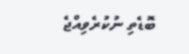ބޮޑެތި ނުކުރެވިއްޖެ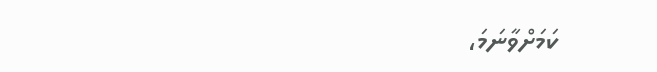ކަމަށްވާނަމަ،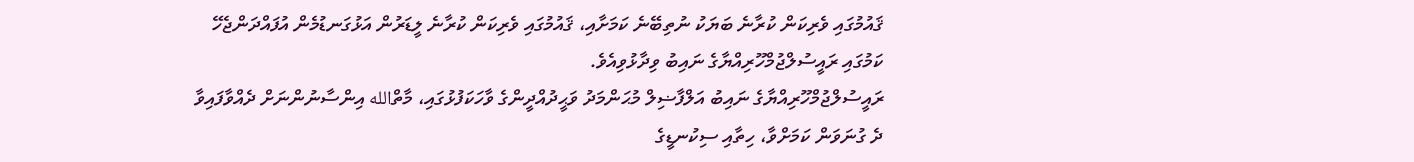ޤައުމުގައި ވެރިކަން ކުރާނެ ބަޔަކު ނުތިބޭނެ ކަމަށާއި، ޤައުމުގައި ވެރިކަން ކުރާނެ ލީޑަރުން އަޅުގަނޑުމެން އުފައްދަންޖެހޭ ކަމުގައި ރައީސުލްޖުމްހޫރިއްޔާގެ ނައިބު ވިދާޅުވިއެވެ.
ރައީސުލްޖުމްހޫރިއްޔާގެ ނައިބު އަލްފާޟިލް މުޙަންމަދު ވަޙީދުއްދީންގެ ވާހަކަފުޅުގައި، މާތްالله އިންސާނުންނަށް ދެއްވާފައިވާ ދެ ގުނަވަން ކަމަށްވާ، ހިތާއި ސިކުނޑީގެ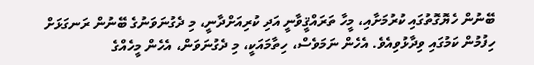ބޭނުން ހެޔޮގޮތުގައި ކުރުމަށާއި، މީހާ ތަރައްޤީވާނީ އަދި ކުރިއަށްދާނީ، މި ދެގުނަވަނުގެ ބޭނުން ރަނގަޅަށް ހިފުމުން ކަމުގައި ވިދާޅުވިއެވެ. އެހެން ނަމަވެސް، ހިތާމައަކީ، މި ދެގުނަވަން، އެހެން މީހެއްގެ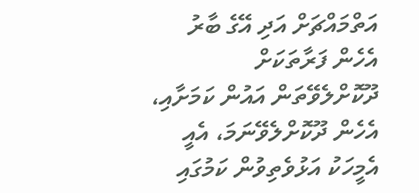އަތްމައްޗަށް އަދި އޭގެ ބާރު އެހެން ފަރާތަކަށް ދޫކޮށްލެވޭތަން އައުން ކަމަށާއި، އެހެން ދޫކޮށްލެވޭނަމަ، އެއީ އެމީހަކު އަޅުވެތިވުން ކަމުގައި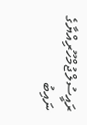ރައީސުލްޖުމްހޫރިއްޔާގެ ނައިބު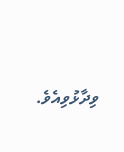ވިދާޅުވިއެވެ.